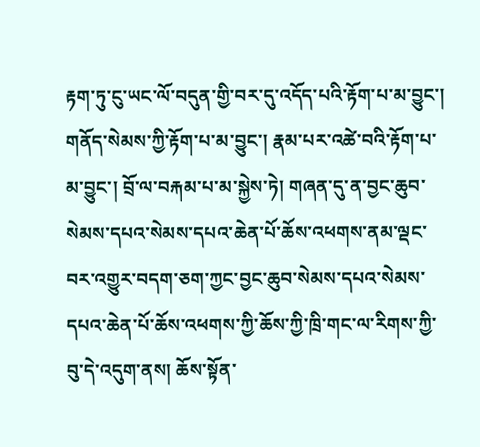རྟག་ཏུ་ངུ་ཡང་ལོ་བདུན་གྱི་བར་དུ་འདོད་པའི་རྟོག་པ་མ་བྱུང་། གནོད་སེམས་ཀྱི་རྟོག་པ་མ་བྱུང་། རྣམ་པར་འཚེ་བའི་རྟོག་པ་མ་བྱུང་། བྲོ་ལ་བརྐམ་པ་མ་སྐྱེས་ཏེ། གཞན་དུ་ན་བྱང་ཆུབ་སེམས་དཔའ་སེམས་དཔའ་ཆེན་པོ་ཆོས་འཕགས་ནམ་ལྡང་བར་འགྱུར་བདག་ཅག་ཀྱང་བྱང་ཆུབ་སེམས་དཔའ་སེམས་དཔའ་ཆེན་པོ་ཆོས་འཕགས་ཀྱི་ཆོས་ཀྱི་ཁྲི་གང་ལ་རིགས་ཀྱི་བུ་དེ་འདུག་ནས། ཆོས་སྟོན་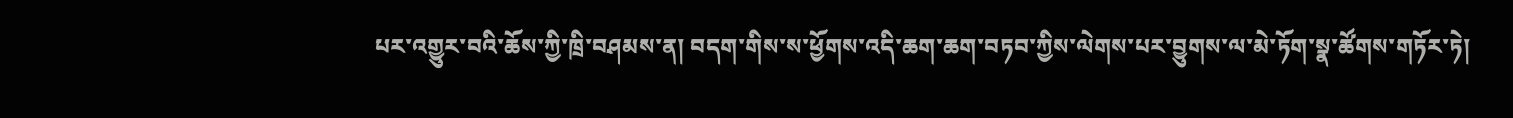པར་འགྱུར་བའི་ཆོས་ཀྱི་ཁྲི་བཤམས་ན། བདག་གིས་ས་ཕྱོགས་འདི་ཆག་ཆག་བཏབ་ཀྱིས་ལེགས་པར་བྱུགས་ལ་མེ་ཏོག་སྣ་ཚོགས་གཏོར་ཏེ།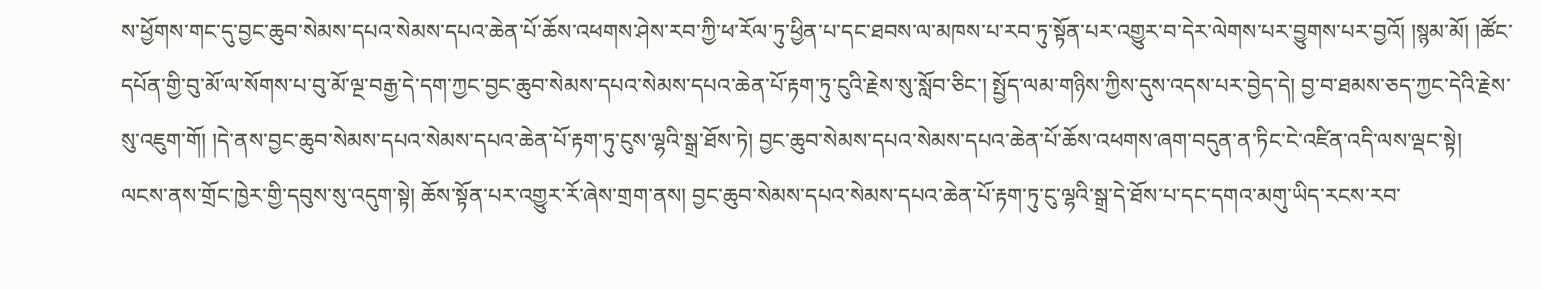ས་ཕྱོགས་གང་དུ་བྱང་ཆུབ་སེམས་དཔའ་སེམས་དཔའ་ཆེན་པོ་ཆོས་འཕགས་ཤེས་རབ་ཀྱི་ཕ་རོལ་ཏུ་ཕྱིན་པ་དང་ཐབས་ལ་མཁས་པ་རབ་ཏུ་སྟོན་པར་འགྱུར་བ་དེར་ལེགས་པར་བྱུགས་པར་བྱའོ། །སྙམ་མོ། །ཚོང་དཔོན་གྱི་བུ་མོ་ལ་སོགས་པ་བུ་མོ་ལྔ་བརྒྱ་དེ་དག་ཀྱང་བྱང་ཆུབ་སེམས་དཔའ་སེམས་དཔའ་ཆེན་པོ་རྟག་ཏུ་ངུའི་རྗེས་སུ་སློབ་ཅིང་། སྤྱོད་ལམ་གཉིས་ཀྱིས་དུས་འདས་པར་བྱེད་དེ། བྱ་བ་ཐམས་ཅད་ཀྱང་དེའི་རྗེས་སུ་འཇུག་གོ། །དེ་ནས་བྱང་ཆུབ་སེམས་དཔའ་སེམས་དཔའ་ཆེན་པོ་རྟག་ཏུ་ངུས་ལྷའི་སྒྲ་ཐོས་ཏེ། བྱང་ཆུབ་སེམས་དཔའ་སེམས་དཔའ་ཆེན་པོ་ཆོས་འཕགས་ཞག་བདུན་ན་ཏིང་ངེ་འཛིན་འདི་ལས་ལྡང་སྟེ། ལངས་ནས་གྲོང་ཁྱེར་གྱི་དབུས་སུ་འདུག་སྟེ། ཆོས་སྟོན་པར་འགྱུར་རོ་ཞེས་གྲག་ནས། བྱང་ཆུབ་སེམས་དཔའ་སེམས་དཔའ་ཆེན་པོ་རྟག་ཏུ་ངུ་ལྷའི་སྒྲ་དེ་ཐོས་པ་དང་དགའ་མགུ་ཡིད་རངས་རབ་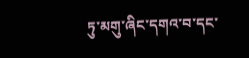ཏུ་མགུ་ཞིང་དགའ་བ་དང་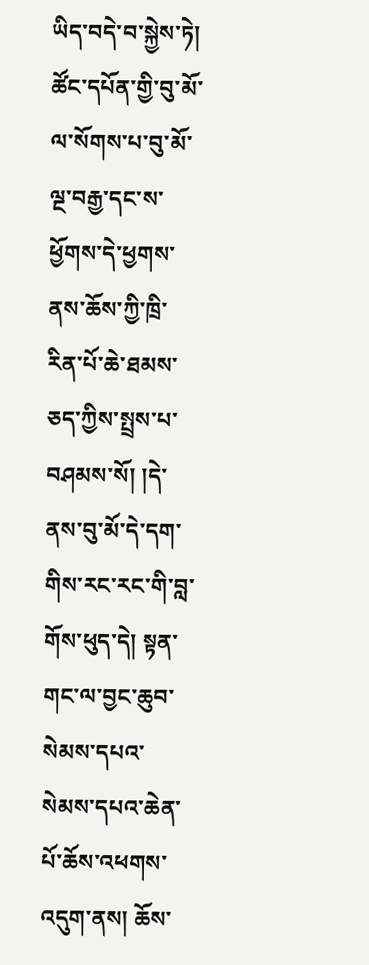ཡིད་བདེ་བ་སྐྱེས་ཏེ། ཚོང་དཔོན་གྱི་བུ་མོ་ལ་སོགས་པ་བུ་མོ་ལྔ་བརྒྱ་དང་ས་ཕྱོགས་དེ་ཕྱགས་ནས་ཆོས་ཀྱི་ཁྲི་རིན་པོ་ཆེ་ཐམས་ཅད་ཀྱིས་སྤྲས་པ་བཤམས་སོ། །དེ་ནས་བུ་མོ་དེ་དག་གིས་རང་རང་གི་བླ་གོས་ཕུད་དེ། སྟན་གང་ལ་བྱང་ཆུབ་སེམས་དཔའ་སེམས་དཔའ་ཆེན་པོ་ཆོས་འཕགས་འདུག་ནས། ཆོས་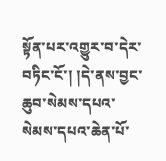སྟོན་པར་འགྱུར་བ་དེར་བཏིང་ངོ་། །དེ་ནས་བྱང་ཆུབ་སེམས་དཔའ་སེམས་དཔའ་ཆེན་པོ་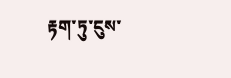རྟག་ཏུ་ངུས་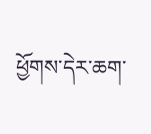ཕྱོགས་དེར་ཆག་